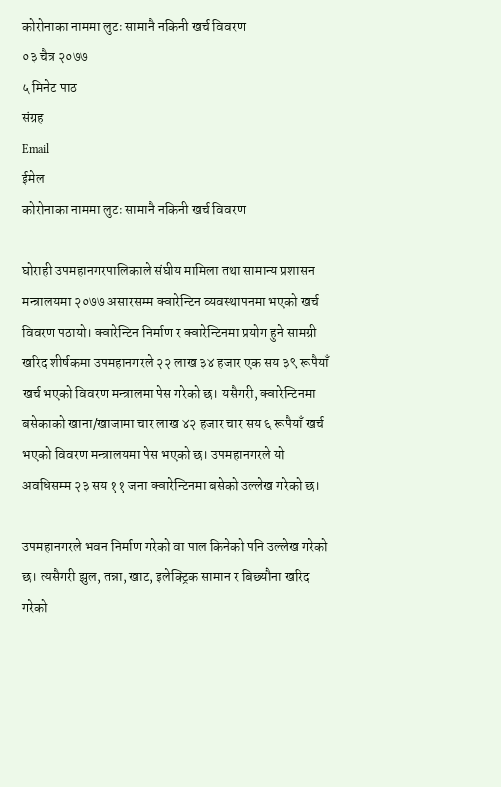कोरोनाका नाममा लुटः सामानै नकिनी खर्च विवरण
०३ चैत्र २०७७
५ मिनेट पाठ
संग्रह
Email
ईमेल
कोरोनाका नाममा लुटः सामानै नकिनी खर्च विवरण

घोराही उपमहानगरपालिकाले संघीय मामिला तथा सामान्य प्रशासन मन्त्रालयमा २०७७ असारसम्म क्वारेन्टिन व्यवस्थापनमा भएको खर्च विवरण पठायो। क्वारेन्टिन निर्माण र क्वारेन्टिनमा प्रयोग हुने सामग्री खरिद शीर्षकमा उपमहानगरले २२ लाख ३४ हजार एक सय ३९ रूपैयाँ खर्च भएको विवरण मन्त्रालमा पेस गरेको छ। यसैगरी, क्वारेन्टिनमा बसेकाको खाना/खाजामा चार लाख ४२ हजार चार सय ६ रूपैयाँ खर्च भएको विवरण मन्त्रालयमा पेस भएको छ। उपमहानगरले यो अवधिसम्म २३ सय ११ जना क्वारेन्टिनमा बसेको उल्लेख गरेको छ।

उपमहानगरले भवन निर्माण गरेको वा पाल किनेको पनि उल्लेख गरेको छ। त्यसैगरी झुल, तन्ना, खाट, इलेक्ट्रिक सामान र बिछ्यौना खरिद गरेको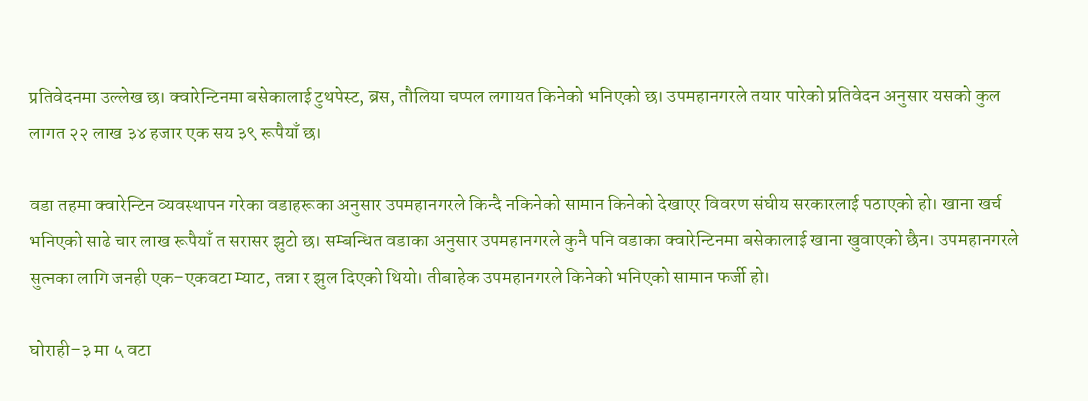प्रतिवेदनमा उल्लेख छ। क्वारेन्टिनमा बसेकालाई टुथपेस्ट, ब्रस, तौलिया चप्पल लगायत किनेको भनिएको छ। उपमहानगरले तयार पारेको प्रतिवेदन अनुसार यसको कुल लागत २२ लाख ३४ हजार एक सय ३९ रूपैयाँ छ।

वडा तहमा क्वारेन्टिन व्यवस्थापन गरेका वडाहरूका अनुसार उपमहानगरले किन्दै नकिनेको सामान किनेको देखाएर विवरण संघीय सरकारलाई पठाएको हो। खाना खर्च भनिएको साढे चार लाख रूपैयाँ त सरासर झुटो छ। सम्बन्धित वडाका अनुसार उपमहानगरले कुनै पनि वडाका क्वारेन्टिनमा बसेकालाई खाना खुवाएको छैन। उपमहानगरले सुत्नका लागि जनही एक–एकवटा म्याट, तन्ना र झुल दिएको थियो। तीबाहेक उपमहानगरले किनेको भनिएको सामान फर्जी हो।

घोराही–३ मा ५ वटा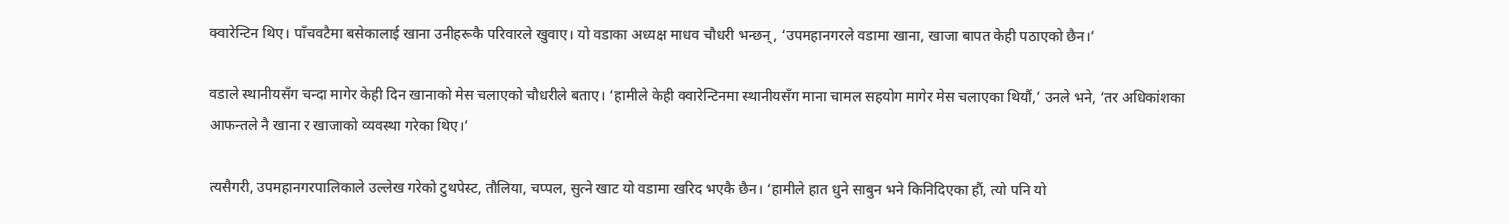क्वारेन्टिन थिए। पाँचवटैमा बसेकालाई खाना उनीहरूकै परिवारले खुवाए। यो वडाका अध्यक्ष माधव चौधरी भन्छन्, ‘उपमहानगरले वडामा खाना, खाजा बापत केही पठाएको छैन।’

वडाले स्थानीयसँग चन्दा मागेर केही दिन खानाको मेस चलाएको चौधरीले बताए। ‘हामीले केही क्वारेन्टिनमा स्थानीयसँग माना चामल सहयोग मागेर मेस चलाएका थियौं,’ उनले भने, ‘तर अधिकांशका आफन्तले नै खाना र खाजाको व्यवस्था गरेका थिए।’

त्यसैगरी, उपमहानगरपालिकाले उल्लेख गरेको टुथपेस्ट, तौलिया, चप्पल, सुत्ने खाट यो वडामा खरिद भएकै छैन। ‘हामीले हात धुने साबुन भने किनिदिएका हौं, त्यो पनि यो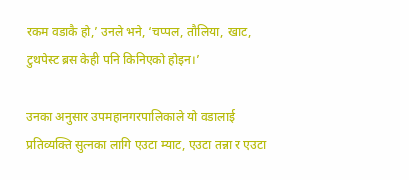रकम वडाकै हो,’ उनले भने, ‘चप्पल, तौलिया, खाट, टुथपेस्ट ब्रस केही पनि किनिएको होइन।’

उनका अनुसार उपमहानगरपालिकाले यो वडालाई प्रतिव्यक्ति सुत्नका लागि एउटा म्याट, एउटा तन्ना र एउटा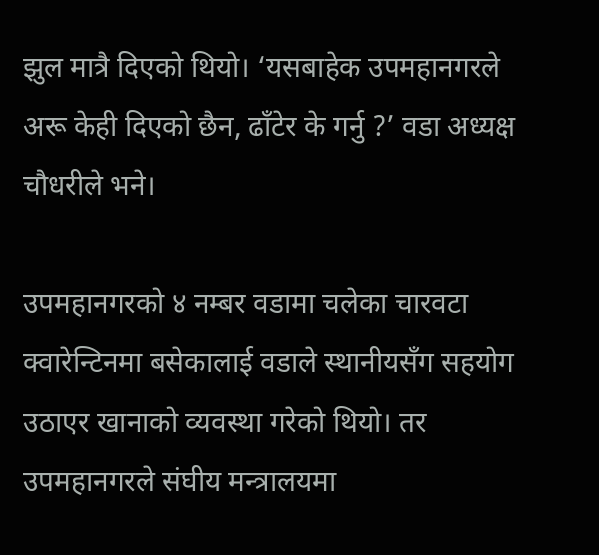झुल मात्रै दिएको थियो। ‘यसबाहेक उपमहानगरले अरू केही दिएको छैन, ढाँटेर के गर्नु ?’ वडा अध्यक्ष चौधरीले भने।

उपमहानगरको ४ नम्बर वडामा चलेका चारवटा क्वारेन्टिनमा बसेकालाई वडाले स्थानीयसँग सहयोग उठाएर खानाको व्यवस्था गरेको थियो। तर उपमहानगरले संघीय मन्त्रालयमा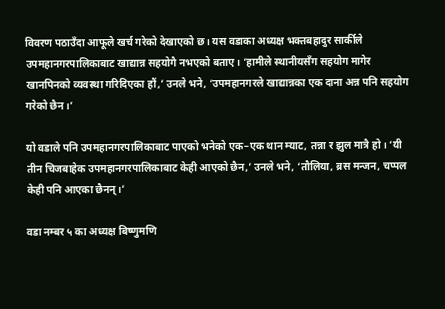विवरण पठाउँदा आफूले खर्च गरेको देखाएको छ। यस वडाका अध्यक्ष भक्तबहादुर सार्कीले उपमहानगरपालिकाबाट खाद्यान्न सहयोगै नभएको बताए। ‘हामीले स्थानीयसँग सहयोग मागेर खानपिनको व्यवस्था गरिदिएका हौं,’ उनले भने, ‘उपमहानगरले खाद्यान्नका एक दाना अन्न पनि सहयोग गरेको छैन।’

यो वडाले पनि उपमहानगरपालिकाबाट पाएको भनेको एक–एक थान म्याट, तन्ना र झुल मात्रै हो। ‘यी तीन चिजबाहेक उपमहानगरपालिकाबाट केही आएको छैन,’ उनले भने, ‘तौलिया, ब्रस मन्जन, चप्पल केही पनि आएका छैनन्।’

वडा नम्बर ५ का अध्यक्ष बिष्णुमणि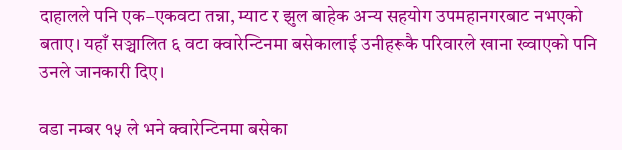दाहालले पनि एक–एकवटा तन्ना, म्याट र झुल बाहेक अन्य सहयोग उपमहानगरबाट नभएको बताए। यहाँ सञ्चालित ६ वटा क्वारेन्टिनमा बसेकालाई उनीहरूकै परिवारले खाना ख्वाएको पनि उनले जानकारी दिए।

वडा नम्बर १५ ले भने क्वारेन्टिनमा बसेका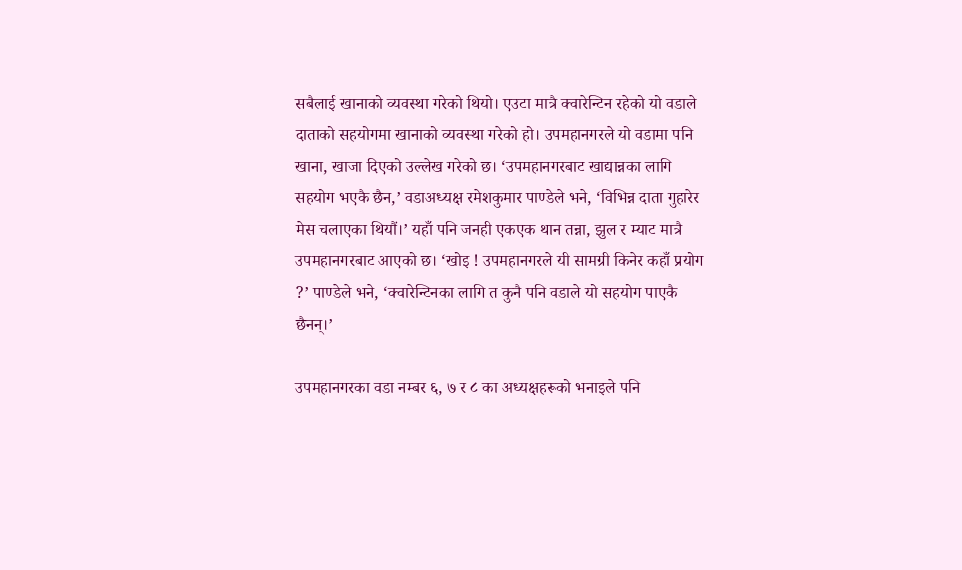सबैलाई खानाको व्यवस्था गरेको थियो। एउटा मात्रै क्वारेन्टिन रहेको यो वडाले दाताको सहयोगमा खानाको व्यवस्था गरेको हो। उपमहानगरले यो वडामा पनि खाना, खाजा दिएको उल्लेख गरेको छ। ‘उपमहानगरबाट खाद्यान्नका लागि सहयोग भएकै छैन,’ वडाअध्यक्ष रमेशकुमार पाण्डेले भने, ‘विभिन्न दाता गुहारेर मेस चलाएका थियौं।’ यहाँ पनि जनही एकएक थान तन्ना, झुल र म्याट मात्रै उपमहानगरबाट आएको छ। ‘खोइ ! उपमहानगरले यी सामग्री किनेर कहाँ प्रयोग ?’ पाण्डेले भने, ‘क्वारेन्टिनका लागि त कुनै पनि वडाले यो सहयोग पाएकै छैनन्।’

उपमहानगरका वडा नम्बर ६, ७ र ८ का अध्यक्षहरूको भनाइले पनि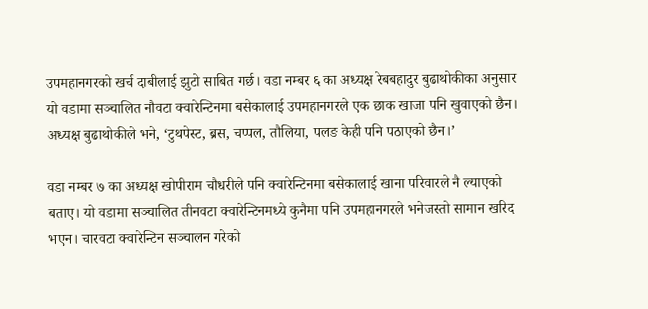उपमहानगरको खर्च दाबीलाई झुटो साबित गर्छ। वडा नम्बर ६ का अध्यक्ष रेबबहादुर बुढाथोकीका अनुसार यो वडामा सञ्चालित नौवटा क्वारेन्टिनमा बसेकालाई उपमहानगरले एक छाक खाजा पनि खुवाएको छैन। अध्यक्ष बुढाथोकीले भने, ‘टुथपेस्ट, ब्रस, चप्पल, तौलिया, पलङ केही पनि पठाएको छैन।’

वडा नम्बर ७ का अध्यक्ष खोपीराम चौधरीले पनि क्वारेन्टिनमा बसेकालाई खाना परिवारले नै ल्याएको बताए। यो वडामा सञ्चालित तीनवटा क्वारेन्टिनमध्ये कुनैमा पनि उपमहानगरले भनेजस्तो सामान खरिद भएन। चारवटा क्वारेन्टिन सञ्चालन गरेको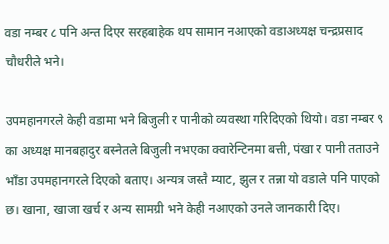वडा नम्बर ८ पनि अन्त दिएर सरहबाहेक थप सामान नआएको वडाअध्यक्ष चन्द्रप्रसाद चौधरीले भने।

उपमहानगरले केही वडामा भने बिजुली र पानीको व्यवस्था गरिदिएको थियो। वडा नम्बर ९ का अध्यक्ष मानबहादुर बस्नेतले बिजुली नभएका क्वारेन्टिनमा बत्ती, पंखा र पानी तताउने भाँडा उपमहानगरले दिएको बताए। अन्यत्र जस्तै म्याट, झुल र तन्ना यो वडाले पनि पाएको छ। खाना, खाजा खर्च र अन्य सामग्री भने केही नआएको उनले जानकारी दिए।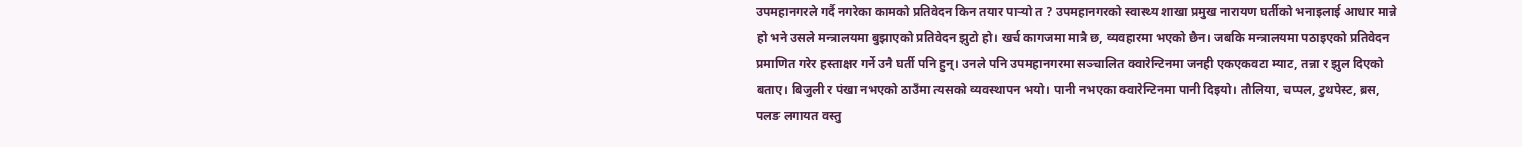उपमहानगरले गर्दै नगरेका कामको प्रतिवेदन किन तयार पार्‍यो त ? उपमहानगरको स्वास्थ्य शाखा प्रमुख नारायण घर्तीको भनाइलाई आधार मान्ने हो भने उसले मन्त्रालयमा बुझाएको प्रतिवेदन झुटो हो। खर्च कागजमा मात्रै छ, व्यवहारमा भएको छैन। जबकि मन्त्रालयमा पठाइएको प्रतिवेदन प्रमाणित गरेर हस्ताक्षर गर्ने उनै घर्ती पनि हुन्। उनले पनि उपमहानगरमा सञ्चालित क्वारेन्टिनमा जनही एकएकवटा म्याट, तन्ना र झुल दिएको बताए। बिजुली र पंखा नभएको ठाउँमा त्यसको व्यवस्थापन भयो। पानी नभएका क्वारेन्टिनमा पानी दिइयो। तौलिया, चप्पल, टुथपेस्ट, ब्रस, पलङ लगायत वस्तु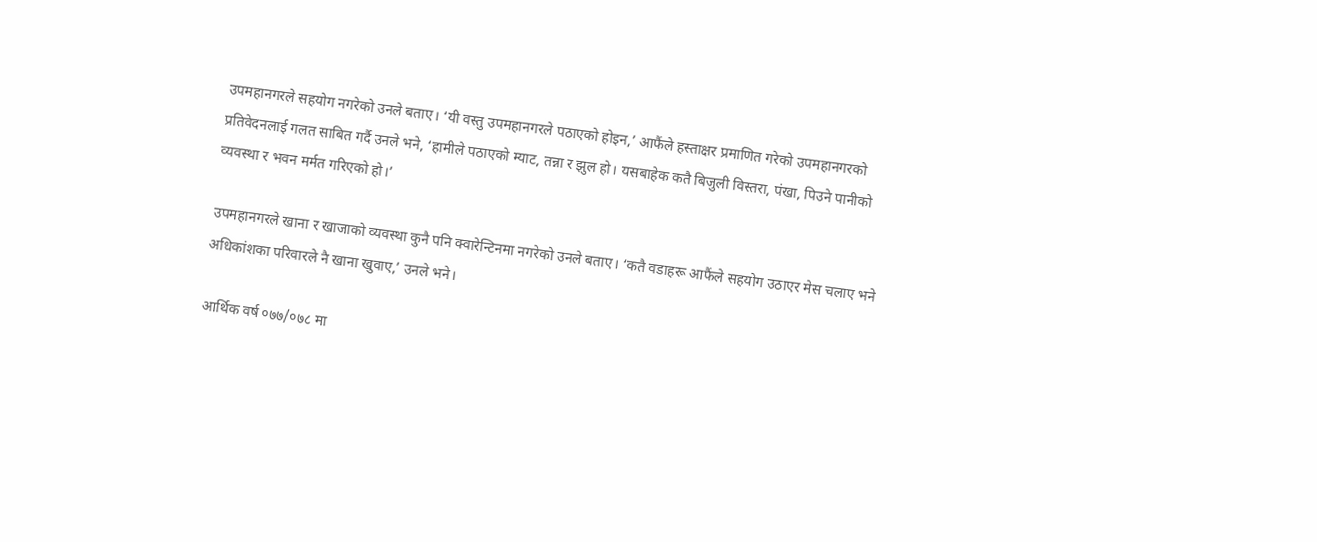उपमहानगरले सहयोग नगरेको उनले बताए। ‘यी वस्तु उपमहानगरले पठाएको होइन,’ आफैंले हस्ताक्षर प्रमाणित गरेको उपमहानगरको प्रतिवेदनलाई गलत साबित गर्दै उनले भने, ‘हामीले पठाएको म्याट, तन्ना र झुल हो। यसबाहेक कतै बिजुली विस्तरा, पंखा, पिउने पानीको व्यवस्था र भवन मर्मत गरिएको हो।’

उपमहानगरले खाना र खाजाको व्यवस्था कुनै पनि क्वारेन्टिनमा नगरेको उनले बताए। ‘कतै वडाहरू आफैंले सहयोग उठाएर मेस चलाए भने अधिकांशका परिवारले नै खाना खुवाए,’ उनले भने।

आर्थिक वर्ष ०७७/०७८ मा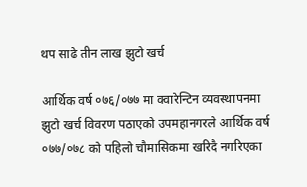थप साढे तीन लाख झुटो खर्च

आर्थिक वर्ष ०७६/०७७ मा क्वारेन्टिन व्यवस्थापनमा झुटो खर्च विवरण पठाएको उपमहानगरले आर्थिक वर्ष ०७७/०७८ को पहिलो चौमासिकमा खरिदै नगरिएका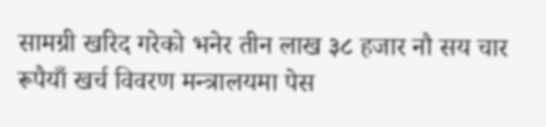सामग्री खरिद गरेको भनेर तीन लाख ३८ हजार नौ सय चार रूपैयाँ खर्च विवरण मन्त्रालयमा पेस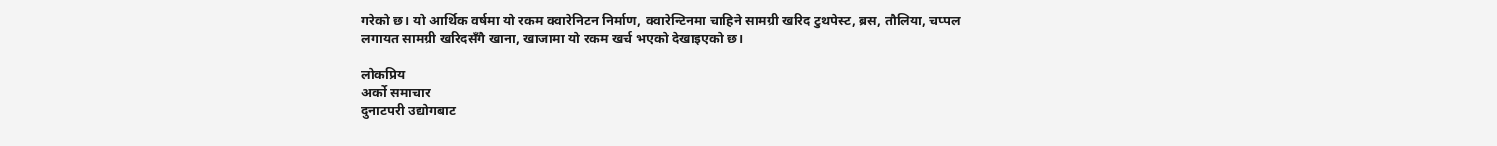गरेको छ। यो आर्थिक वर्षमा यो रकम क्वारेनिटन निर्माण, क्वारेन्टिनमा चाहिने सामग्री खरिद टुथपेस्ट, ब्रस, तौलिया, चप्पल लगायत सामग्री खरिदसँगै खाना, खाजामा यो रकम खर्च भएको देखाइएको छ।

लोकप्रिय
अर्को समाचार
दुनाटपरी उद्योगबाट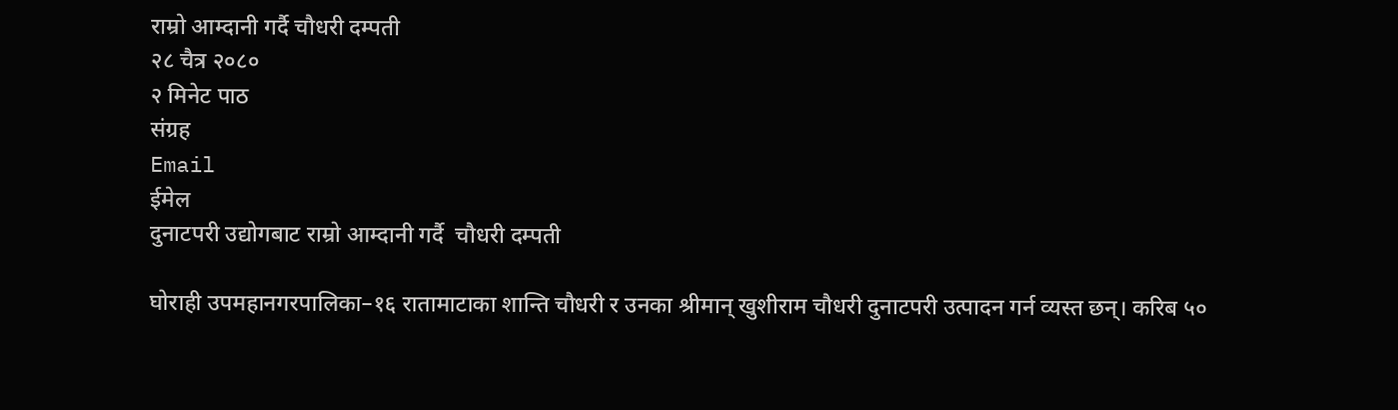राम्रो आम्दानी गर्दै चौधरी दम्पती
२८ चैत्र २०८०
२ मिनेट पाठ
संग्रह
Email
ईमेल
दुनाटपरी उद्योगबाट राम्रो आम्दानी गर्दै  चौधरी दम्पती

घोराही उपमहानगरपालिका–१६ रातामाटाका शान्ति चौधरी र उनका श्रीमान् खुशीराम चौधरी दुनाटपरी उत्पादन गर्न व्यस्त छन्। करिब ५०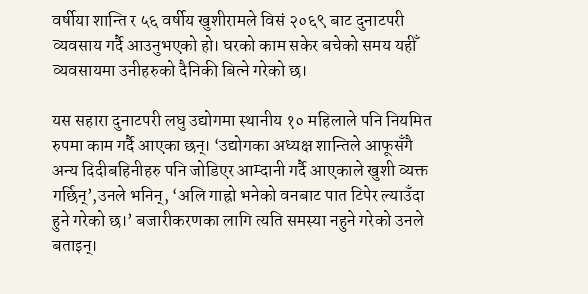वर्षीया शान्ति र ५६ वर्षीय खुशीरामले विसं २०६९ बाट दुनाटपरी व्यवसाय गर्दै आउनुभएको हो। घरको काम सकेर बचेको समय यहीँ व्यवसायमा उनीहरुको दैनिकी बित्ने गरेको छ।

यस सहारा दुनाटपरी लघु उद्योगमा स्थानीय १० महिलाले पनि नियमित रुपमा काम गर्दै आएका छन्। ‘उद्योगका अध्यक्ष शान्तिले आफूसँगै अन्य दिदीबहिनीहरु पनि जोडिएर आम्दानी गर्दै आएकाले खुशी व्यक्त गर्छिन्’,उनले भनिन्, ‘अलि गाह्रो भनेको वनबाट पात टिपेर ल्याउँदा हुने गरेको छ।’ बजारीकरणका लागि त्यति समस्या नहुने गरेको उनले बताइन्।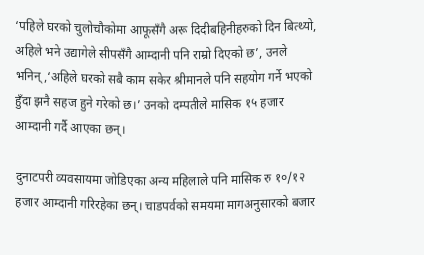‘पहिले घरको चुलोचौकोमा आफूसँगै अरू दिदीबहिनीहरुको दिन बित्थ्यो, अहिले भने उद्यागेले सीपसँगै आम्दानी पनि राम्रो दिएको छ’, उनले भनिन्,‘अहिले घरको सबै काम सकेर श्रीमानले पनि सहयोग गर्ने भएको हुँदा झनै सहज हुने गरेको छ।’ उनको दम्पतीले मासिक १५ हजार आम्दानी गर्दै आएका छन्।

दुनाटपरी व्यवसायमा जोडिएका अन्य महिलाले पनि मासिक रु १०/१२ हजार आम्दानी गरिरहेका छन्। चाडपर्वको समयमा मागअनुसारको बजार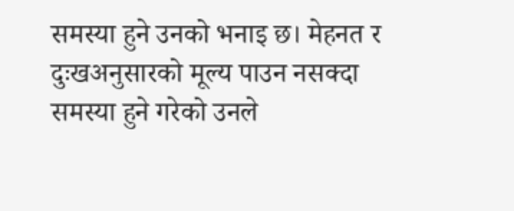समस्या हुने उनको भनाइ छ। मेहनत र दुःखअनुसारको मूल्य पाउन नसक्दा समस्या हुने गरेको उनले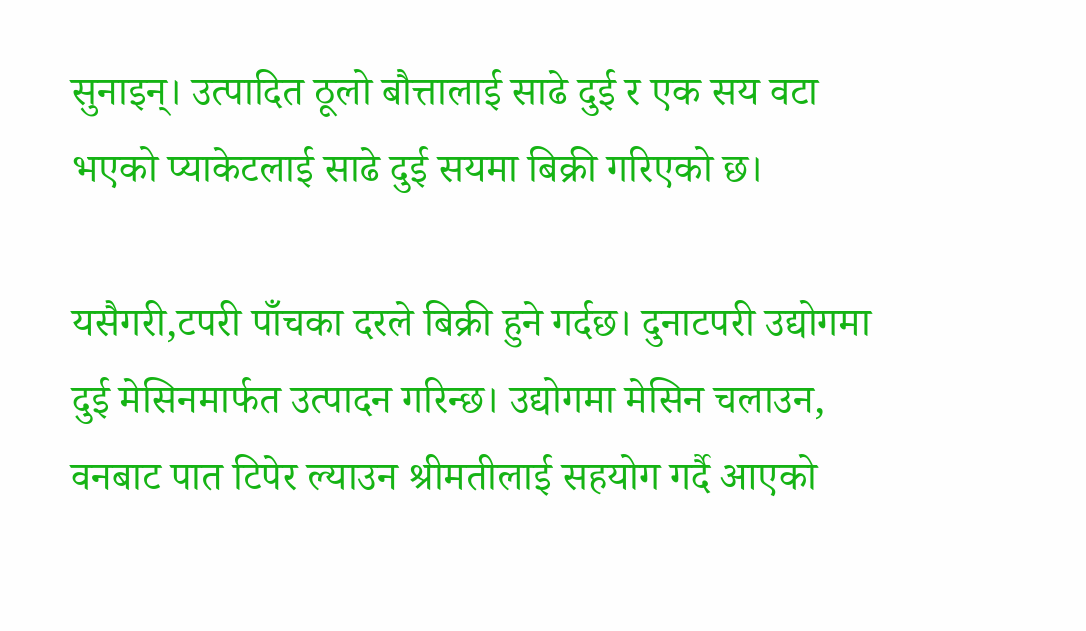सुनाइन्। उत्पादित ठूलो बौत्तालाई साढे दुई र एक सय वटा भएको प्याकेटलाई साढे दुई सयमा बिक्री गरिएको छ।

यसैगरी,टपरी पाँचका दरले बिक्री हुने गर्दछ। दुनाटपरी उद्योगमा दुई मेसिनमार्फत उत्पादन गरिन्छ। उद्योगमा मेसिन चलाउन, वनबाट पात टिपेर ल्याउन श्रीमतीलाई सहयोग गर्दै आएको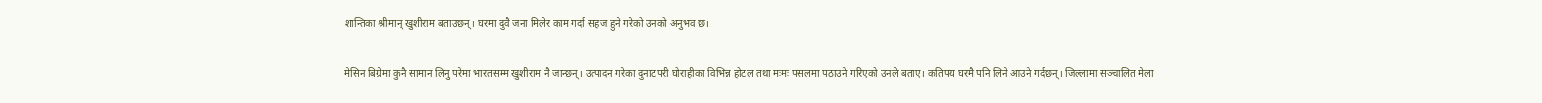शान्तिका श्रीमान् खुशीराम बताउछन्। घरमा दुवै जना मिलेर काम गर्दा सहज हुने गरेको उनको अनुभव छ।

मेसिन बिग्रेमा कुनै सामान लिनु परेमा भारतसम्म खुशीराम नै जान्छन्। उत्पादन गरेका दुनाटपरी घोराहीका विभिन्न होटल तथा मःमः पसलमा पठाउने गरिएको उनले बताए। कतिपय घरमै पनि लिने आउने गर्दछन्। जिल्लामा सञ्चालित मेला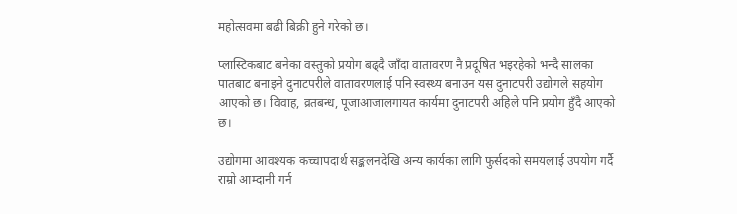महोत्सवमा बढी बिक्री हुने गरेको छ।

प्लास्टिकबाट बनेका वस्तुको प्रयोग बढ्दै जाँदा वातावरण नै प्रदूषित भइरहेको भन्दै सालका पातबाट बनाइने दुनाटपरीले वातावरणलाई पनि स्वस्थ्य बनाउन यस दुनाटपरी उद्योगले सहयोग आएको छ। विवाह, व्रतबन्ध, पूजाआजालगायत कार्यमा दुनाटपरी अहिले पनि प्रयोग हुँदै आएको छ।

उद्योगमा आवश्यक कच्चापदार्थ सङ्कलनदेखि अन्य कार्यका लागि फुर्सदको समयलाई उपयोग गर्दै राम्रो आम्दानी गर्न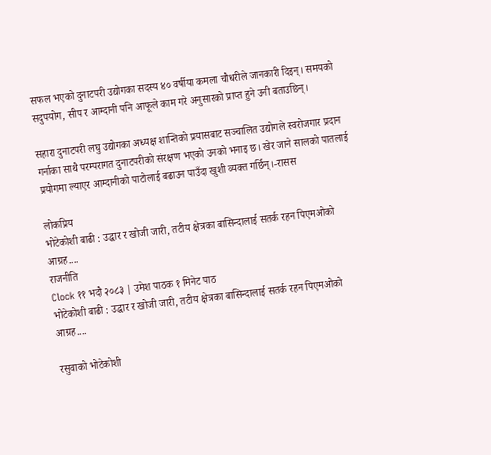सफल भएको दुनाटपरी उद्योगका सदस्य ४० वर्षीया कमला चौधरीले जानकारी दिइन्। समयको सदुपयोग, सीप र आम्दानी पनि आफूले काम गरे अनुसारको प्राप्त हुने उनी बताउछिन्।

सहारा दुनाटपरी लघु उद्योगका अध्यक्ष शान्तिको प्रयासबाट सञ्चालित उद्योगले स्वरोजगार प्रदान गर्नाका साथै परम्परागत दुनाटपरीको संरक्षण भएको उनको भनाइ छ। खेर जाने सालको पातलाई प्रयोगमा ल्याएर आम्दानीको पाटोलाई बढाउन पाउँदा खुशी व्यक्त गर्छिन्।-रासस

लोकप्रिय
भोटेकोशी बाढी : उद्धार र खोजी जारी, तटीय क्षेत्रका बासिन्दालाई सतर्क रहन पिएमओको आग्रह....
राजनीति
Clock ११ भदौ २०८३ | उमेश पाठक १ मिनेट पाठ
भोटेकोशी बाढी : उद्धार र खोजी जारी, तटीय क्षेत्रका बासिन्दालाई सतर्क रहन पिएमओको आग्रह....

रसुवाको भोटेकोशी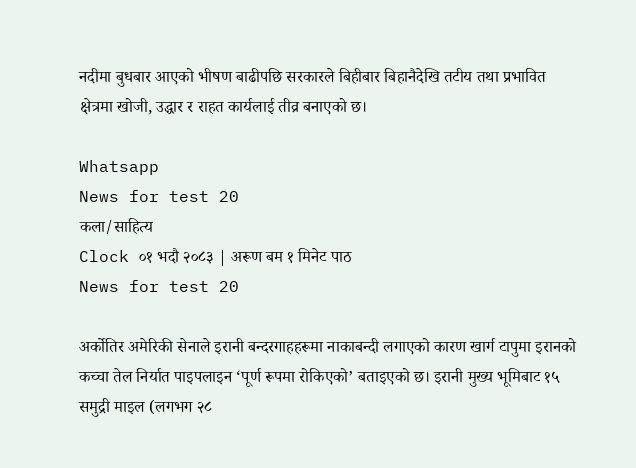नदीमा बुधबार आएको भीषण बाढीपछि सरकारले बिहीबार बिहानैदेखि तटीय तथा प्रभावित क्षेत्रमा खोजी, उद्धार र राहत कार्यलाई तीव्र बनाएको छ।

Whatsapp
News for test 20
कला/साहित्य
Clock ०१ भदौ २०८३ | अरूण बम १ मिनेट पाठ
News for test 20

अर्कोतिर अमेरिकी सेनाले इरानी बन्दरगाहहरूमा नाकाबन्दी लगाएको कारण खार्ग टापुमा इरानको कच्चा तेल निर्यात पाइपलाइन ‘पूर्ण रूपमा रोकिएको’ बताइएको छ। इरानी मुख्य भूमिबाट १५ समुद्री माइल (लगभग २८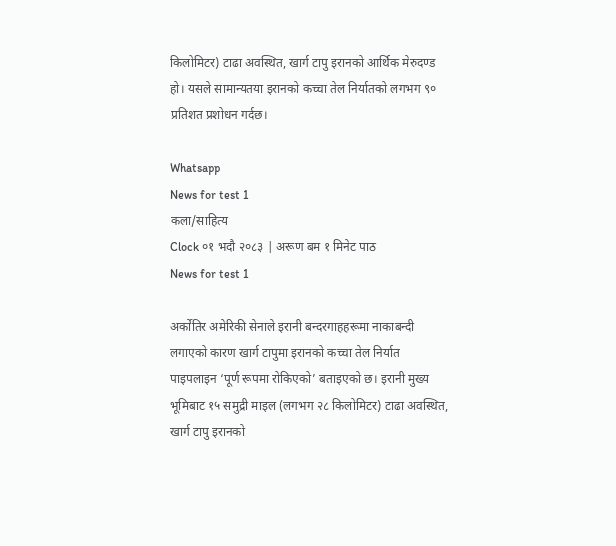किलोमिटर) टाढा अवस्थित, खार्ग टापु इरानको आर्थिक मेरुदण्ड हो। यसले सामान्यतया इरानको कच्चा तेल निर्यातको लगभग ९० प्रतिशत प्रशोधन गर्दछ।

Whatsapp
News for test 1
कला/साहित्य
Clock ०१ भदौ २०८३ | अरूण बम १ मिनेट पाठ
News for test 1

अर्कोतिर अमेरिकी सेनाले इरानी बन्दरगाहहरूमा नाकाबन्दी लगाएको कारण खार्ग टापुमा इरानको कच्चा तेल निर्यात पाइपलाइन ‘पूर्ण रूपमा रोकिएको’ बताइएको छ। इरानी मुख्य भूमिबाट १५ समुद्री माइल (लगभग २८ किलोमिटर) टाढा अवस्थित, खार्ग टापु इरानको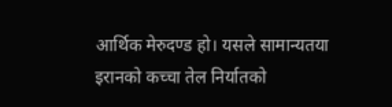आर्थिक मेरुदण्ड हो। यसले सामान्यतया इरानको कच्चा तेल निर्यातको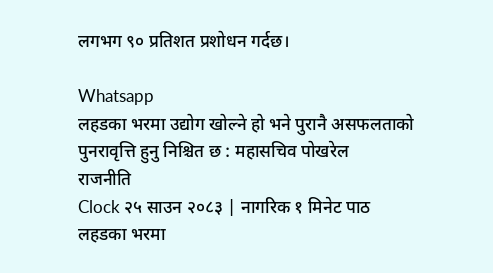लगभग ९० प्रतिशत प्रशोधन गर्दछ।

Whatsapp
लहडका भरमा उद्योग खोल्ने हो भने पुरानै असफलताको पुनरावृत्ति हुनु निश्चित छ : महासचिव पोखरेल
राजनीति
Clock २५ साउन २०८३ | नागरिक १ मिनेट पाठ
लहडका भरमा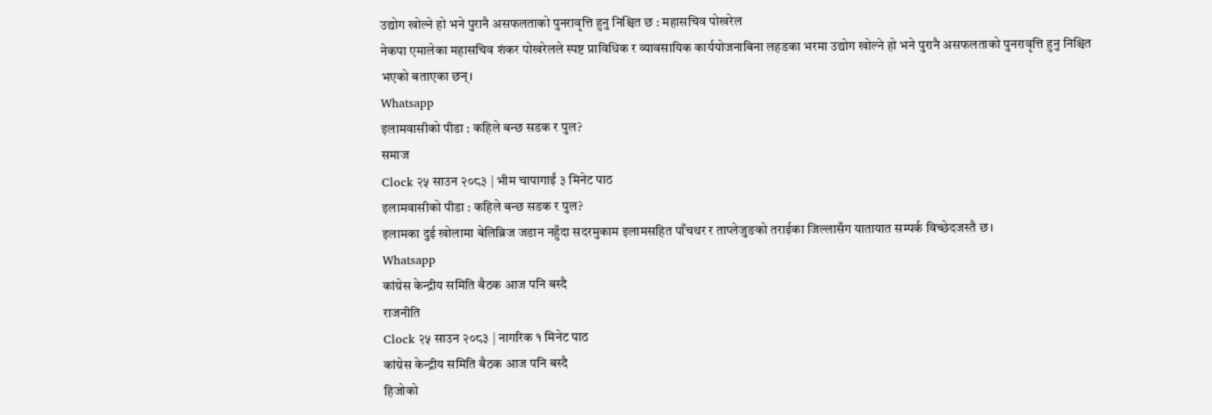उद्योग खोल्ने हो भने पुरानै असफलताको पुनरावृत्ति हुनु निश्चित छ : महासचिव पोखरेल
नेकपा एमालेका महासचिव शंकर पोखरेलले स्पष्ट प्राविधिक र व्यावसायिक कार्ययोजनाबिना लहडका भरमा उद्योग खोल्ने हो भने पुरानै असफलताको पुनरावृत्ति हुनु निश्चित भएको बताएका छन्।
Whatsapp
इलामवासीको पीडा : कहिले बन्छ सडक र पुल?
समाज
Clock २५ साउन २०८३ | भीम चापागाईं ३ मिनेट पाठ
इलामवासीको पीडा : कहिले बन्छ सडक र पुल?
इलामका दुई खोलामा बेलिब्रिज जडान नहुँदा सदरमुकाम इलामसहित पाँचथर र ताप्लेजुङको तराईका जिल्लासँग यातायात सम्पर्क विच्छेदजस्तै छ।
Whatsapp
कांग्रेस केन्द्रीय समिति बैठक आज पनि बस्दै
राजनीति
Clock २५ साउन २०८३ | नागरिक १ मिनेट पाठ
कांग्रेस केन्द्रीय समिति बैठक आज पनि बस्दै
हिजोको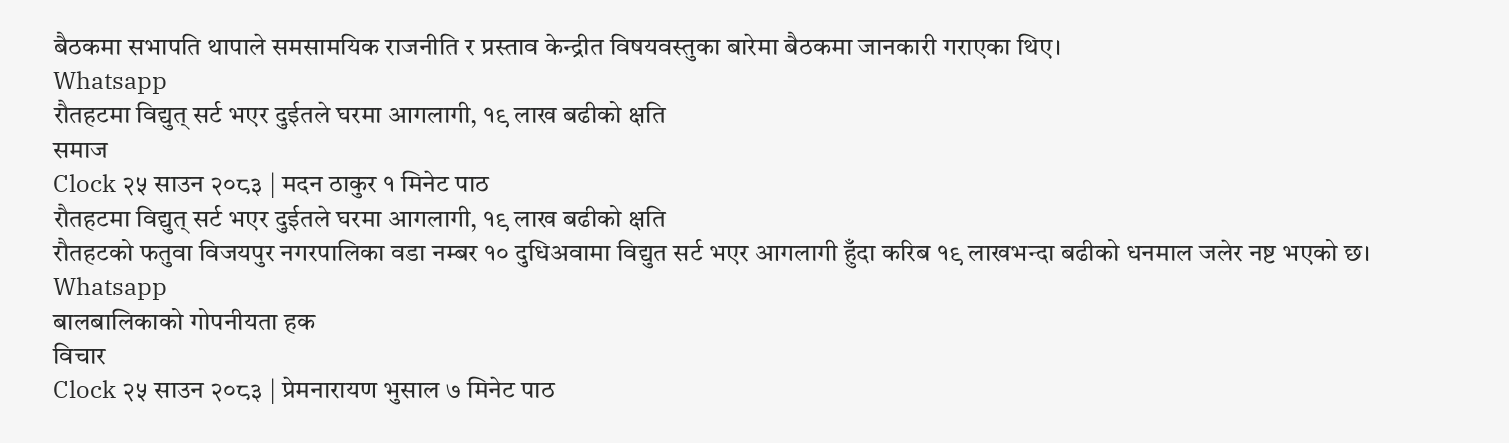बैठकमा सभापति थापाले समसामयिक राजनीति र प्रस्ताव केन्द्रीत विषयवस्तुका बारेमा बैठकमा जानकारी गराएका थिए।
Whatsapp
रौतहटमा विद्युत् सर्ट भएर दुईतले घरमा आगलागी, १९ लाख बढीको क्षति
समाज
Clock २५ साउन २०८३ | मदन ठाकुर १ मिनेट पाठ
रौतहटमा विद्युत् सर्ट भएर दुईतले घरमा आगलागी, १९ लाख बढीको क्षति
रौतहटको फतुवा विजयपुर नगरपालिका वडा नम्बर १० दुधिअवामा विद्युत सर्ट भएर आगलागी हुँदा करिब १९ लाखभन्दा बढीको धनमाल जलेर नष्ट भएको छ।
Whatsapp
बालबालिकाको गोपनीयता हक
विचार
Clock २५ साउन २०८३ | प्रेमनारायण भुसाल ७ मिनेट पाठ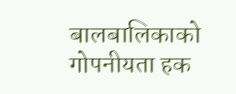बालबालिकाको गोपनीयता हक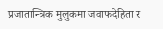प्रजातान्त्रिक मुलुकमा जवाफदेहिता र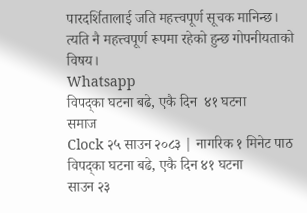पारदर्शितालाई जति महत्त्वपूर्ण सूचक मानिन्छ। त्यति नै महत्त्वपूर्ण रूपमा रहेको हुन्छ गोपनीयताको विषय।
Whatsapp
विपद्का घटना बढे, एकै दिन  ४१ घटना
समाज
Clock २५ साउन २०८३ | नागरिक १ मिनेट पाठ
विपद्का घटना बढे, एकै दिन ४१ घटना
साउन २३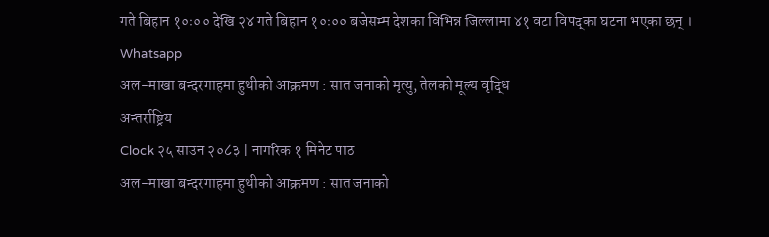गते बिहान १०ः०० देखि २४ गते बिहान १०ः०० बजेसम्म देशका विभिन्न जिल्लामा ४१ वटा विपद्का घटना भएका छन् ।
Whatsapp
अल-माखा बन्दरगाहमा हुथीको आक्रमण : सात जनाको मृत्यु, तेलको मूल्य वृद्धि
अन्तर्राष्ट्रिय
Clock २५ साउन २०८३ | नागरिक १ मिनेट पाठ
अल-माखा बन्दरगाहमा हुथीको आक्रमण : सात जनाको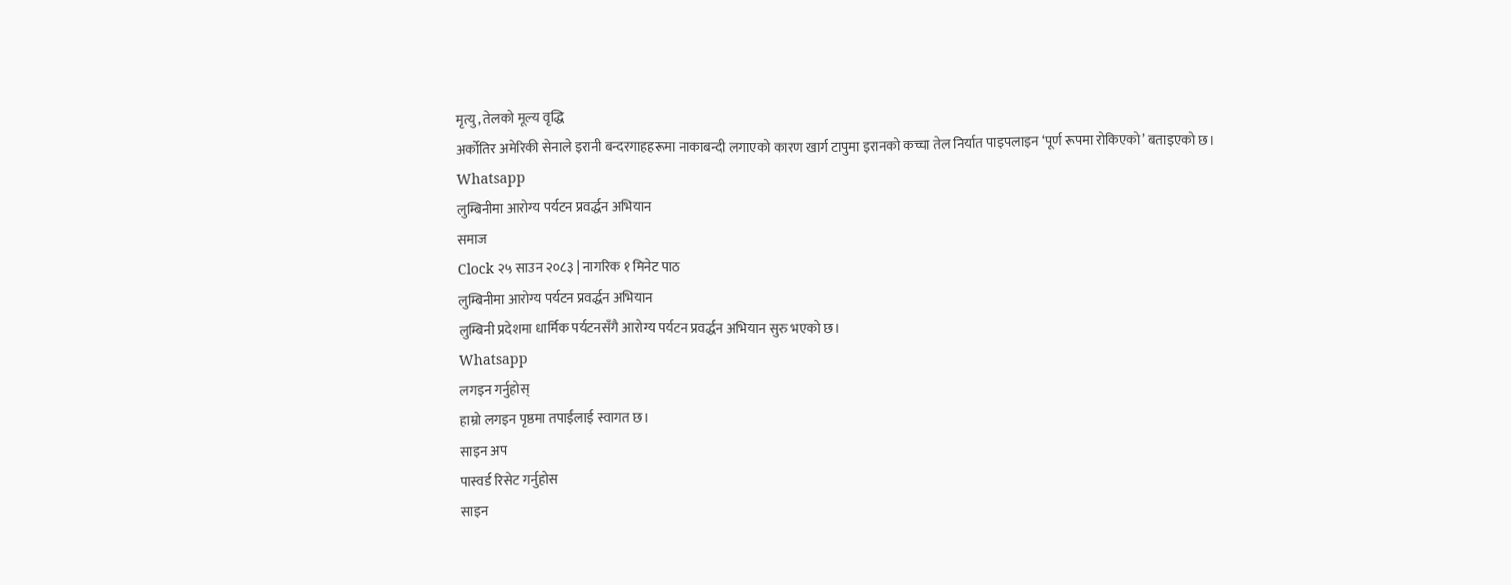मृत्यु, तेलको मूल्य वृद्धि
अर्कोतिर अमेरिकी सेनाले इरानी बन्दरगाहहरूमा नाकाबन्दी लगाएको कारण खार्ग टापुमा इरानको कच्चा तेल निर्यात पाइपलाइन ‘पूर्ण रूपमा रोकिएको’ बताइएको छ।
Whatsapp
लुम्बिनीमा आरोग्य पर्यटन प्रवर्द्धन अभियान
समाज
Clock २५ साउन २०८३ | नागरिक १ मिनेट पाठ
लुम्बिनीमा आरोग्य पर्यटन प्रवर्द्धन अभियान
लुम्बिनी प्रदेशमा धार्मिक पर्यटनसँगै आरोग्य पर्यटन प्रवर्द्धन अभियान सुरु भएको छ।
Whatsapp
लगइन गर्नुहोस्
हाम्रो लगइन पृष्ठमा तपाईंलाई स्वागत छ।
साइन अप
पास्वर्ड रिसेट गर्नुहोस
साइन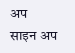अप
साइन अप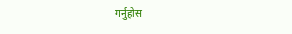गर्नुहोस